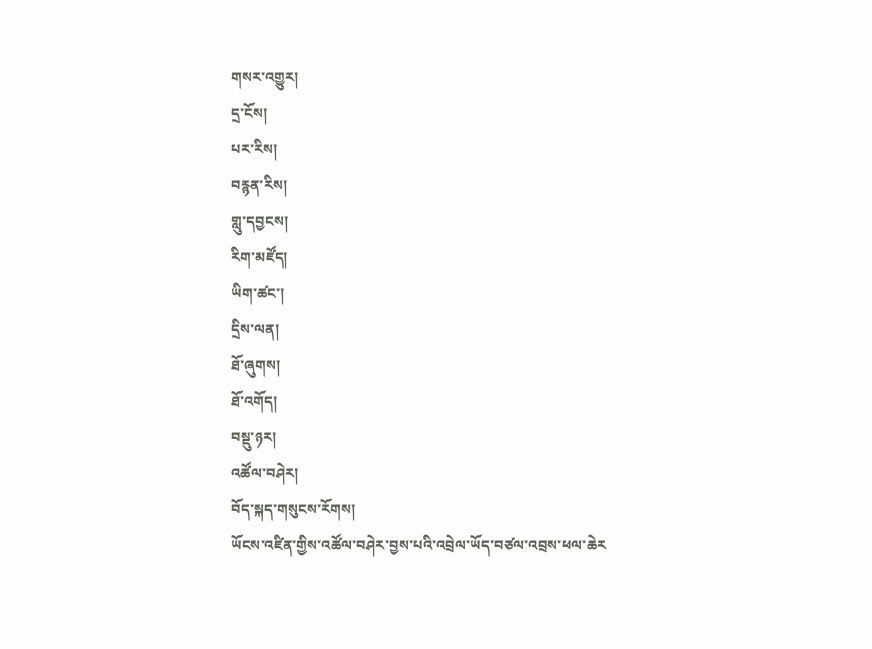གསར་འགྱུར།
དྲ་ངོས།
པར་རིས།
བརྙན་རིས།
གླུ་དབྱངས།
རིག་མཛོད།
ཡིག་ཚང་།
དྲིས་ལན།
ཐོ་ཞུགས།
ཐོ་འགོད།
བསྡུ་ཉར།
འཚོལ་བཤེར།
བོད་སྐད་གསུངས་རོགས།
ཡོངས་འཛིན་གྱིས་འཚོལ་བཤེར་བྱས་པའི་འབྲེལ་ཡོད་བཙལ་འབྲས་ཕལ་ཆེར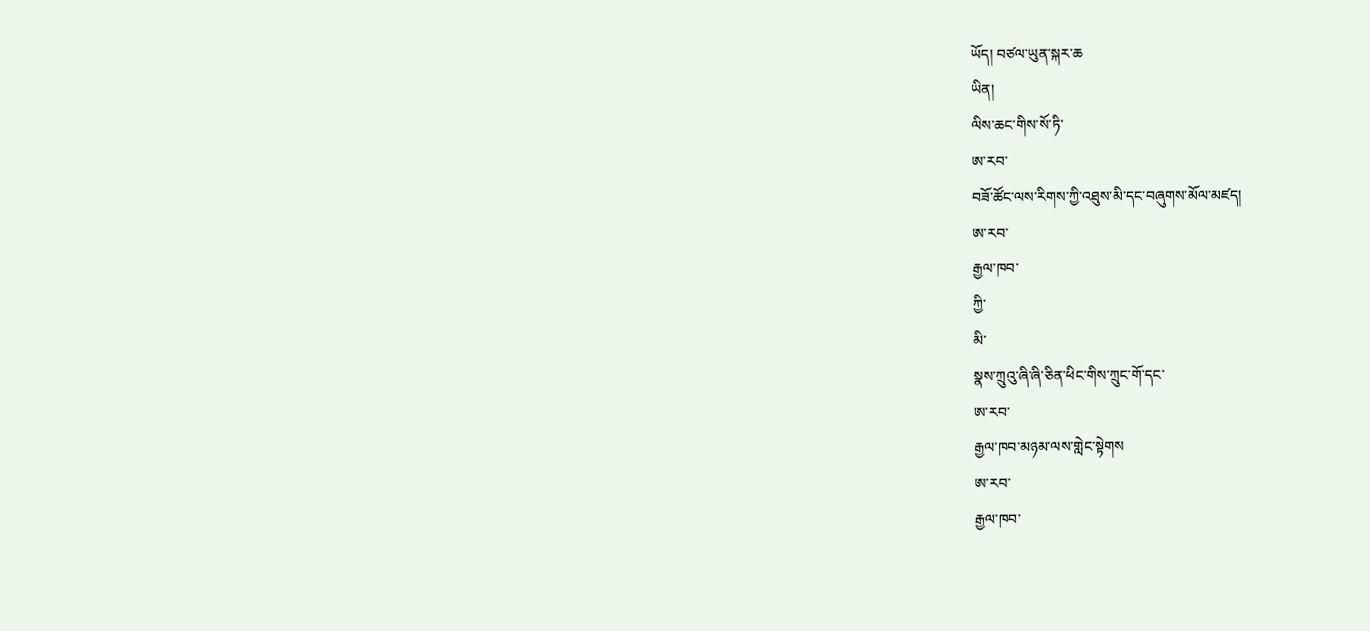ཡོད། བཙལ་ཡུན་སྐར་ཆ
ཡིན།
ལིས་ཆང་གིས་སོ་ཏི་
ཨ་རབ་
བཟོ་ཚོང་ལས་རིགས་ཀྱི་འཐུས་མི་དང་བཞུགས་མོལ་མཛད།
ཨ་རབ་
རྒྱལ་ཁབ་
ཀྱི་
མི་
སྣས་ཀྲུའུ་ཞི་ཞི་ཅིན་ཕིང་གིས་ཀྲུང་གོ་དང་
ཨ་རབ་
རྒྱལ་ཁབ་མཉམ་ལས་གླེང་སྟེགས
ཨ་རབ་
རྒྱལ་ཁབ་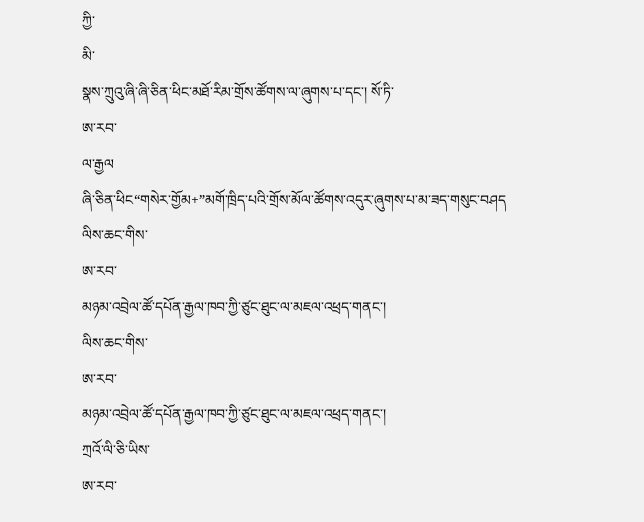ཀྱི་
མི་
སྣས་ཀྲུའུ་ཞི་ཞི་ཅིན་ཕིང་མཐོ་རིམ་གྲོས་ཚོགས་ལ་ཞུགས་པ་དང་། སོ་ཏི་
ཨ་རབ་
ལ་རྒྱལ
ཞི་ཅིན་ཕིང“གསེར་གྱོམ+”མགོ་ཁྲིད་པའི་གྲོས་མོལ་ཚོགས་འདུར་ཞུགས་པ་མ་ཟད་གསུང་བཤད
ལིས་ཆང་གིས་
ཨ་རབ་
མཉམ་འབྲེལ་ཚོ་དཔོན་རྒྱལ་ཁབ་ཀྱི་ཙུང་ཐུང་ལ་མཇལ་འཕྲད་གནང་།
ལིས་ཆང་གིས་
ཨ་རབ་
མཉམ་འབྲེལ་ཚོ་དཔོན་རྒྱལ་ཁབ་ཀྱི་ཙུང་ཐུང་ལ་མཇལ་འཕྲད་གནང་།
ཀྲའོ་ལི་ཅི་ཡིས་
ཨ་རབ་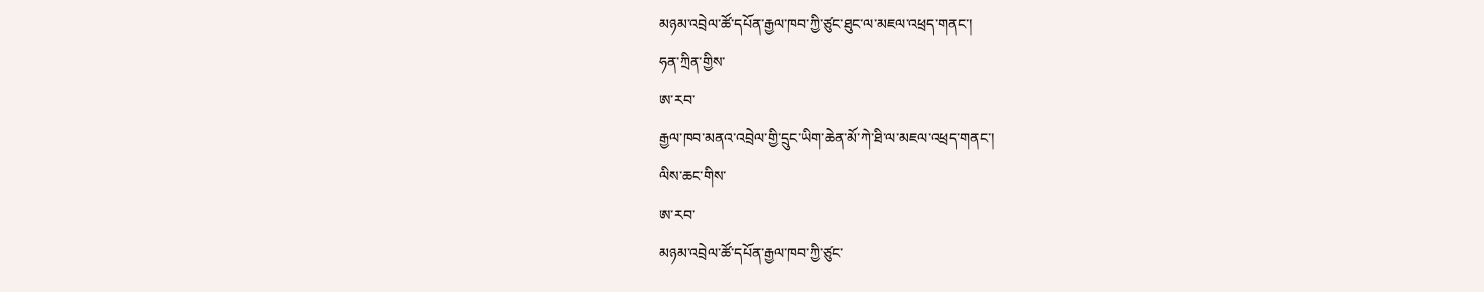མཉམ་འབྲེལ་ཚོ་དཔོན་རྒྱལ་ཁབ་ཀྱི་ཙུང་ཐུང་ལ་མཇལ་འཕྲད་གནང་།
ཧན་ཀྲིན་གྱིས་
ཨ་རབ་
རྒྱལ་ཁབ་མནའ་འབྲེལ་གྱི་དྲུང་ཡིག་ཆེན་མོ་ཀེ་ཐི་ལ་མཇལ་འཕྲད་གནང་།
ལིས་ཆང་གིས་
ཨ་རབ་
མཉམ་འབྲེལ་ཚོ་དཔོན་རྒྱལ་ཁབ་ཀྱི་ཙུང་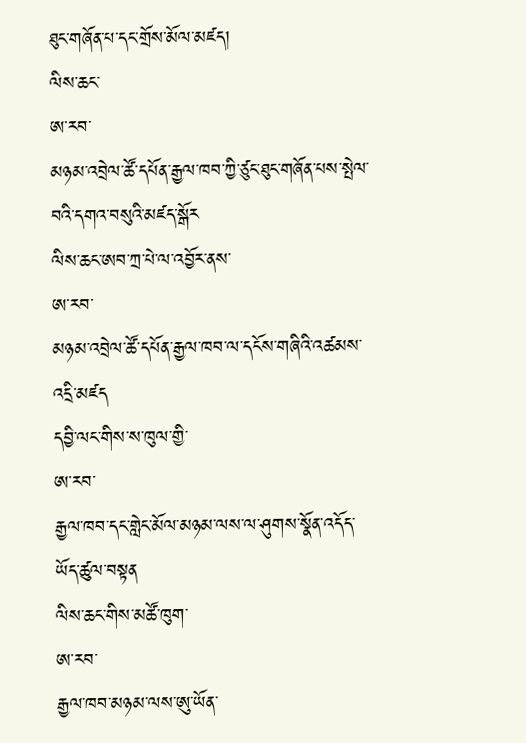ཐུང་གཞོན་པ་དང་གྲོས་མོལ་མཛད།
ལིས་ཆང་
ཨ་རབ་
མཉམ་འབྲེལ་ཚོ་དཔོན་རྒྱལ་ཁབ་ཀྱི་ཙུང་ཐུང་གཞོན་པས་སྤེལ་བའི་དགའ་བསུའི་མཛད་སྒོར
ལིས་ཆང་ཨབ་ཀྲ་པེ་ལ་འབྱོར་ནས་
ཨ་རབ་
མཉམ་འབྲེལ་ཚོ་དཔོན་རྒྱལ་ཁབ་ལ་དངོས་གཞིའི་འཚམས་འདྲི་མཛད
དབྱི་ལང་གིས་ས་ཁུལ་གྱི་
ཨ་རབ་
རྒྱལ་ཁབ་དང་གླེང་མོལ་མཉམ་ལས་ལ་ཤུགས་སྣོན་འདོད་ཡོད་ཚུལ་བསྟན
ལིས་ཆང་གིས་མཚོ་ཁུག་
ཨ་རབ་
རྒྱལ་ཁབ་མཉམ་ལས་ཨུ་ཡོན་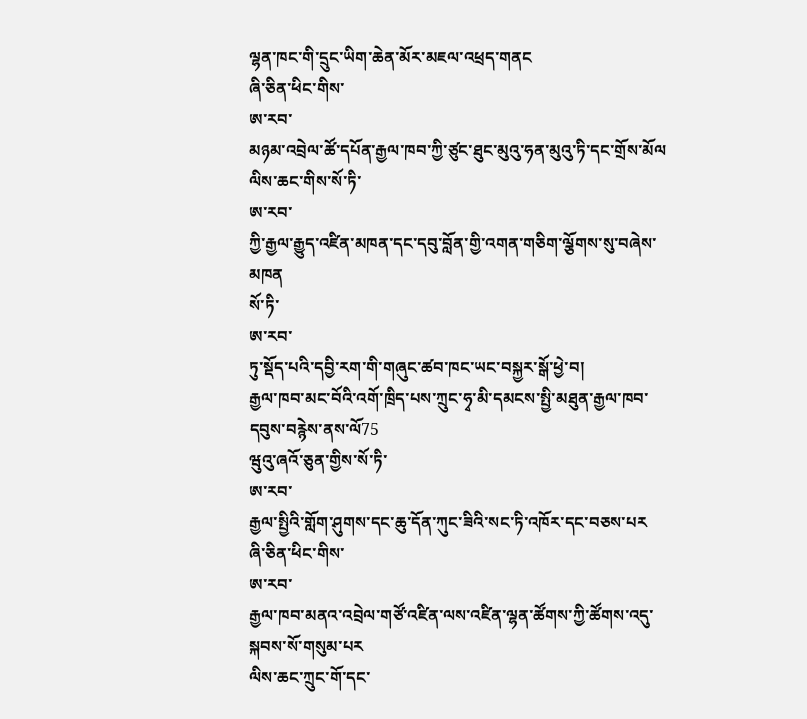ལྷན་ཁང་གི་དྲུང་ཡིག་ཆེན་མོར་མཇལ་འཕྲད་གནང
ཞི་ཅིན་ཕིང་གིས་
ཨ་རབ་
མཉམ་འབྲེལ་ཚོ་དཔོན་རྒྱལ་ཁབ་ཀྱི་ཙུང་ཐུང་མུའུ་ཧན་མུའུ་ཏི་དང་གྲོས་མོལ
ལིས་ཆང་གིས་སོ་ཏི་
ཨ་རབ་
ཀྱི་རྒྱལ་རྒྱུད་འཛིན་མཁན་དང་དབུ་བློན་གྱི་འགན་གཅིག་ལྕོགས་སུ་བཞེས་མཁན
སོ་ཏི་
ཨ་རབ་
ཏུ་སྡོད་པའི་དབྱི་རག་གི་གཞུང་ཚབ་ཁང་ཡང་བསྐྱར་སྒོ་ཕྱེ་བ།
རྒྱལ་ཁབ་མང་བོའི་འགོ་ཁྲིད་པས་ཀྲུང་ཧྭ་མི་དམངས་སྤྱི་མཐུན་རྒྱལ་ཁབ་དབུས་བརྙེས་ནས་ལོ75
ཝུའུ་ཞའོ་ཅུན་གྱིས་སོ་ཏི་
ཨ་རབ་
རྒྱལ་སྤྱིའི་གློག་ཤུགས་དང་ཆུ་དོན་ཀུང་ཟིའི་སང་ཏི་འཁོར་དང་བཅས་པར
ཞི་ཅིན་ཕིང་གིས་
ཨ་རབ་
རྒྱལ་ཁབ་མནའ་འབྲེལ་གཙོ་འཛིན་ལས་འཛིན་ལྷན་ཚོགས་ཀྱི་ཚོགས་འདུ་སྐབས་སོ་གསུམ་པར
ལིས་ཆང་ཀྲུང་གོ་དང་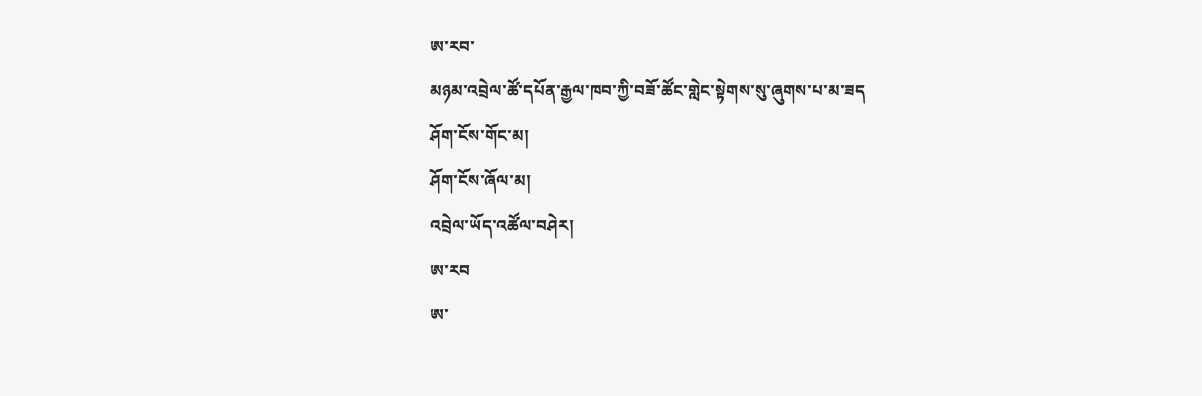ཨ་རབ་
མཉམ་འབྲེལ་ཚོ་དཔོན་རྒྱལ་ཁབ་ཀྱི་བཟོ་ཚོང་གླེང་སྟེགས་སུ་ཞུགས་པ་མ་ཟད
ཤོག་ངོས་གོང་མ།
ཤོག་ངོས་ཞོལ་མ།
འབྲེལ་ཡོད་འཚོལ་བཤེར།
ཨ་རབ
ཨ་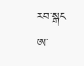རབ་སྒང
ཨ་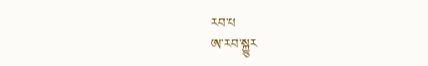རབ་པ
ཨ་རབ་སྐྱུར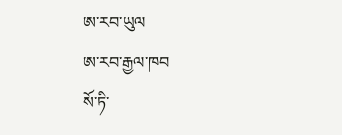ཨ་རབ་ཡུལ
ཨ་རབ་རྒྱལ་ཁབ
སོ་ཏི་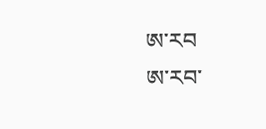ཨ་རབ
ཨ་རབ་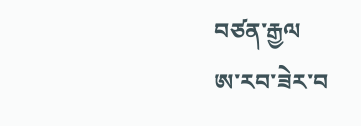བཙན་རྒྱལ
ཨ་རབ་ཟེར་བ